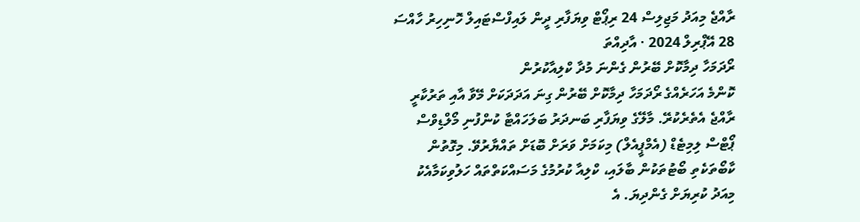ރާއްޖެ މިއަދު މަޖިލިސް 24 ރިޕޯޓް ވިޔަފާރި ދީން ލައިފްސްޓައިލް ހޮނިހިރު ހާއްސަ
28 އޭޕްރިލް 2024 · އާދިއްތަ
ރޯދަމަހާ ދިމާކޮށް ބޭރުން ގެންނަ މުދާ ކްލިއާކުރުން
ކޮންމެ އަހަރެއްގެ ރޯދަމަހާ ދިމާކޮށް ބޭރުން ގިނަ އަދަދަކަށް މޭވާ އާއި ތަރުކާރީ ރާއްޖެ އެތެރެކުރޭ. މާލޭގެ ވިޔަފާރި ބަނދަރު ބަލަހައްޓާ ކުންފުނި މޯލްޑިވްސް ޕޯޓްސް ލިމިޓެޑް (އެމްޕީއެލް) މިކަމަށް ވަރަށް ބޮޑަށް ތައްޔާރުވޭ. މިގޮތުން ކާބޯތަކެތި ބޯޓުތަކުން ބާލައި، ކްލިއާ ކުރުމުގެ މަސައްކަތްތައް ހަލުވިކަމާއެކު މިއަދު ކުރިޔަށް ގެންދިޔަ. އެ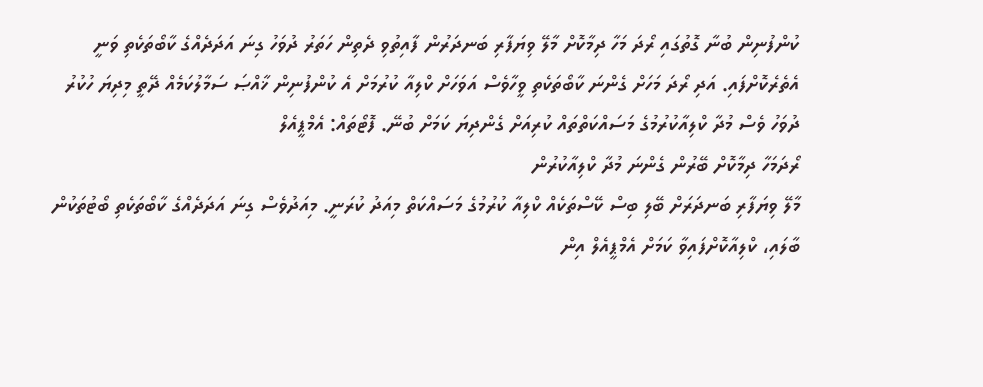ކުންފުނިން ބުނާ ގޮތުގައި ރޯދަ މަހާ ދިމާކޮށް މާލޭ ވިޔަފާރި ބަނދަރުން ފާއިތުވި ދެތިން ހަތަރު ދުވަހު ގިނަ އަދަދެއްގެ ކާބޯތަކެތި ވަނީ އެތެރެކޮށްފައި. އަދި ރޯދަ މަހަށް ގެންނަ ކާބޯތަކެތި ވީހާވެސް އަވަހަށް ކްލިއާ ކުރުމަށް އެ ކުންފުނިން ޚާއްޞަ ސަމާލުކަމެއް ދޭތީ މިދިޔަ ހުކުރު ދުވަހު ވެސް މުދާ ކްލިއާކުރުމުގެ މަސައްކަތްތައް ކުރިއަށް ގެންދިޔަ ކަމަށް ބުނޭ. ފޮޓޯތައް: އެމްޕީއެލް
ރޯދަމަހާ ދިމާކޮށް ބޭރުން ގެންނަ މުދާ ކްލިއާކުރުން
މާލޭ ވިޔަފާރި ބަނދަރަށް ބޭލި ބިސް ކޭސްތަކެއް ކްލިއާ ކުރުމުގެ މަސައްކަތް މިއަދު ކުރަނީ. މިއަދުވެސް ގިނަ އަދަދެއްގެ ކާބޯތަކެތި ބޯޓުތަކުން ބާލައި، ކްލިއާކޮށްފައިވާ ކަމަށް އެމްޕީއެލް އިން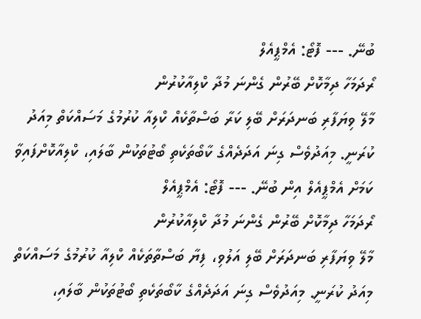ބުނޭ. --- ފޮޓޯ: އެމްޕީއެލް
ރޯދަމަހާ ދިމާކޮށް ބޭރުން ގެންނަ މުދާ ކްލިއާކުރުން
މާލޭ ވިޔަފާރި ބަނދަރަށް ބޭލި ކަރާ ބަސްތާކެއް ކްލިއާ ކުރުމުގެ މަސައްކަތް މިއަދު ކުރަނީ. މިއަދުވެސް ގިނަ އަދަދެއްގެ ކާބޯތަކެތި ބޯޓުތަކުން ބާލައި، ކްލިއާކޮށްފައިވާ ކަމަށް އެމްޕީއެލް އިން ބުނޭ. --- ފޮޓޯ: އެމްޕީއެލް
ރޯދަމަހާ ދިމާކޮށް ބޭރުން ގެންނަ މުދާ ކްލިއާކުރުން
މާލޭ ވިޔަފާރި ބަނދަރަށް ބޭލި އަލުވި، ފިޔާ ބަސްތާތަކެއް ކްލިއާ ކުރުމުގެ މަސައްކަތް މިއަދު ކުރަނީ. މިއަދުވެސް ގިނަ އަދަދެއްގެ ކާބޯތަކެތި ބޯޓުތަކުން ބާލައި،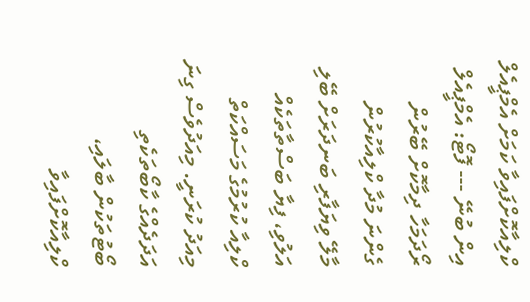ކްލިއާކޮށްފައިވާ ކަމަށް އެމްޕީއެލް އިން ބުނޭ --- ފޮޓޯ: އެމްޕީއެލް
ރޯދަމަހާ ދިމާކޮށް ބޭރުން ގެންނަ މުދާ ކްލިއާކުރުން
މާލޭ ވިޔަފާރި ބަނދަރަށް ބޭލި އަލުވި، ފިޔާ ބަސްތާތަކެއް ކްލިއާ ކުރުމުގެ މަސައްކަތް މިއަދު ކުރަނީ. މިއަދުވެސް ގިނަ އަދަދެއްގެ ކާބޯތަކެތި ބޯޓުތަކުން ބާލައި، ކްލިއާކޮށްފައިވާ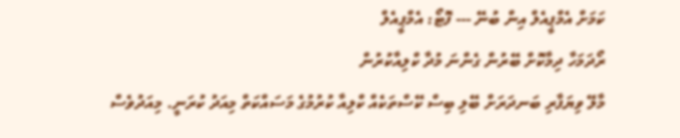ކަމަށް އެމްޕީއެލް އިން ބުނޭ --- ފޮޓޯ: އެމްޕީއެލް
ރޯދަމަހާ ދިމާކޮށް ބޭރުން ގެންނަ މުދާ ކްލިއާކުރުން
މާލޭ ވިޔަފާރި ބަނދަރަށް ބޭލި ބިސް ކޭސްތަކެއް ކްލިއާ ކުރުމުގެ މަސައްކަތް މިއަދު ކުރަނީ. މިއަދުވެސް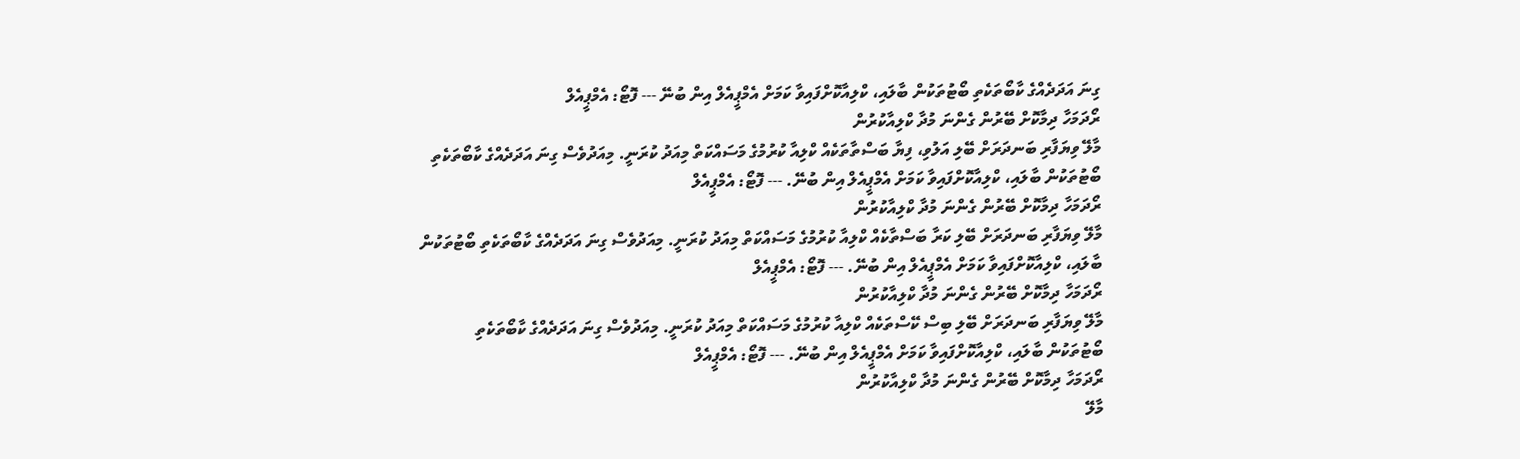ގިނަ އަދަދެއްގެ ކާބޯތަކެތި ބޯޓުތަކުން ބާލައި، ކްލިއާކޮށްފައިވާ ކަމަށް އެމްޕީއެލް އިން ބުނޭ --- ފޮޓޯ: އެމްޕީއެލް
ރޯދަމަހާ ދިމާކޮށް ބޭރުން ގެންނަ މުދާ ކްލިއާކުރުން
މާލޭ ވިޔަފާރި ބަނދަރަށް ބޭލި އަލުވި، ފިޔާ ބަސްތާތަކެއް ކްލިއާ ކުރުމުގެ މަސައްކަތް މިއަދު ކުރަނީ. މިއަދުވެސް ގިނަ އަދަދެއްގެ ކާބޯތަކެތި ބޯޓުތަކުން ބާލައި، ކްލިއާކޮށްފައިވާ ކަމަށް އެމްޕީއެލް އިން ބުނޭ. --- ފޮޓޯ: އެމްޕީއެލް
ރޯދަމަހާ ދިމާކޮށް ބޭރުން ގެންނަ މުދާ ކްލިއާކުރުން
މާލޭ ވިޔަފާރި ބަނދަރަށް ބޭލި ކަރާ ބަސްތާކެއް ކްލިއާ ކުރުމުގެ މަސައްކަތް މިއަދު ކުރަނީ. މިއަދުވެސް ގިނަ އަދަދެއްގެ ކާބޯތަކެތި ބޯޓުތަކުން ބާލައި، ކްލިއާކޮށްފައިވާ ކަމަށް އެމްޕީއެލް އިން ބުނޭ. --- ފޮޓޯ: އެމްޕީއެލް
ރޯދަމަހާ ދިމާކޮށް ބޭރުން ގެންނަ މުދާ ކްލިއާކުރުން
މާލޭ ވިޔަފާރި ބަނދަރަށް ބޭލި ބިސް ކޭސްތަކެއް ކްލިއާ ކުރުމުގެ މަސައްކަތް މިއަދު ކުރަނީ. މިއަދުވެސް ގިނަ އަދަދެއްގެ ކާބޯތަކެތި ބޯޓުތަކުން ބާލައި، ކްލިއާކޮށްފައިވާ ކަމަށް އެމްޕީއެލް އިން ބުނޭ. --- ފޮޓޯ: އެމްޕީއެލް
ރޯދަމަހާ ދިމާކޮށް ބޭރުން ގެންނަ މުދާ ކްލިއާކުރުން
މާލޭ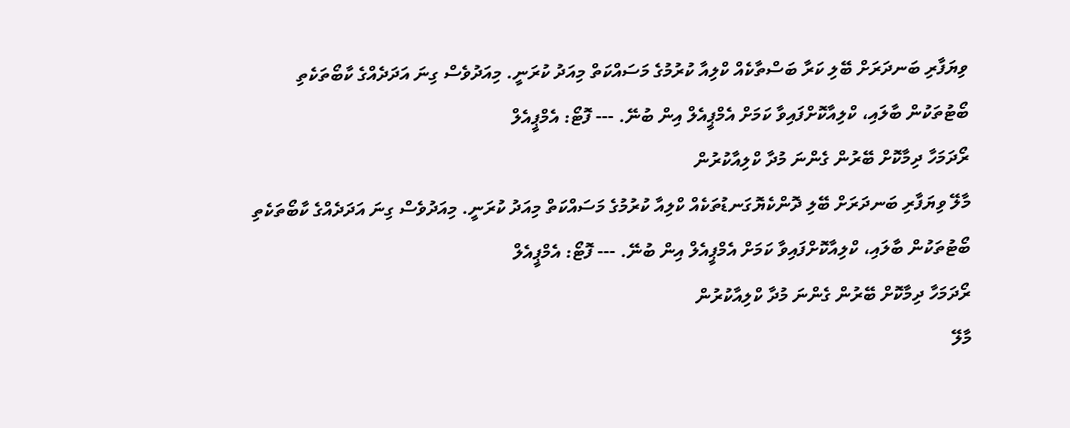ވިޔަފާރި ބަނދަރަށް ބޭލި ކަރާ ބަސްތާކެއް ކްލިއާ ކުރުމުގެ މަސައްކަތް މިއަދު ކުރަނީ. މިއަދުވެސް ގިނަ އަދަދެއްގެ ކާބޯތަކެތި ބޯޓުތަކުން ބާލައި، ކްލިއާކޮށްފައިވާ ކަމަށް އެމްޕީއެލް އިން ބުނޭ. --- ފޮޓޯ: އެމްޕީއެލް
ރޯދަމަހާ ދިމާކޮށް ބޭރުން ގެންނަ މުދާ ކްލިއާކުރުން
މާލޭ ވިޔަފާރި ބަނދަރަށް ބޭލި ދޮންކެޔޮގަނޑުތަކެއް ކްލިއާ ކުރުމުގެ މަސައްކަތް މިއަދު ކުރަނީ. މިއަދުވެސް ގިނަ އަދަދެއްގެ ކާބޯތަކެތި ބޯޓުތަކުން ބާލައި، ކްލިއާކޮށްފައިވާ ކަމަށް އެމްޕީއެލް އިން ބުނޭ. --- ފޮޓޯ: އެމްޕީއެލް
ރޯދަމަހާ ދިމާކޮށް ބޭރުން ގެންނަ މުދާ ކްލިއާކުރުން
މާލޭ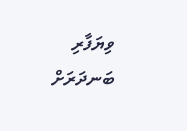ވިޔަފާރި ބަނދަރަށް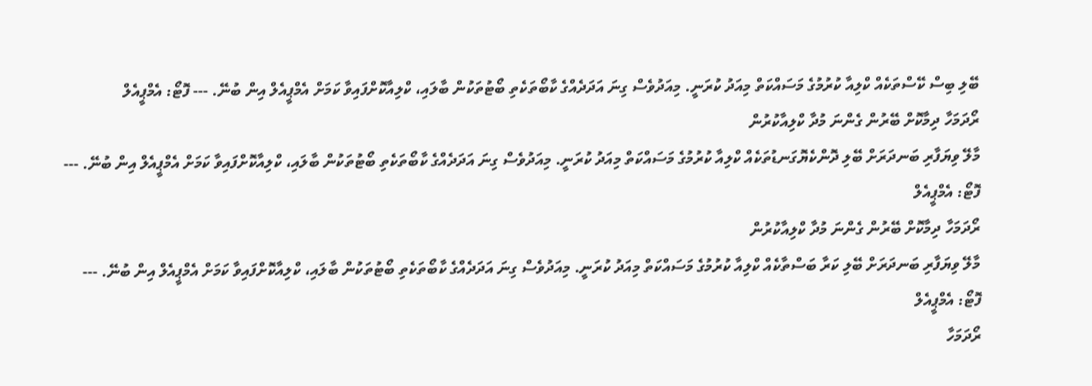ބޭލި ބިސް ކޭސްތަކެއް ކްލިއާ ކުރުމުގެ މަސައްކަތް މިއަދު ކުރަނީ. މިއަދުވެސް ގިނަ އަދަދެއްގެ ކާބޯތަކެތި ބޯޓުތަކުން ބާލައި، ކްލިއާކޮށްފައިވާ ކަމަށް އެމްޕީއެލް އިން ބުނޭ. --- ފޮޓޯ: އެމްޕީއެލް
ރޯދަމަހާ ދިމާކޮށް ބޭރުން ގެންނަ މުދާ ކްލިއާކުރުން
މާލޭ ވިޔަފާރި ބަނދަރަށް ބޭލި ދޮންކެޔޮގަނޑުތަކެއް ކްލިއާ ކުރުމުގެ މަސައްކަތް މިއަދު ކުރަނީ. މިއަދުވެސް ގިނަ އަދަދެއްގެ ކާބޯތަކެތި ބޯޓުތަކުން ބާލައި، ކްލިއާކޮށްފައިވާ ކަމަށް އެމްޕީއެލް އިން ބުނޭ. --- ފޮޓޯ: އެމްޕީއެލް
ރޯދަމަހާ ދިމާކޮށް ބޭރުން ގެންނަ މުދާ ކްލިއާކުރުން
މާލޭ ވިޔަފާރި ބަނދަރަށް ބޭލި ކަރާ ބަސްތާކެއް ކްލިއާ ކުރުމުގެ މަސައްކަތް މިއަދު ކުރަނީ. މިއަދުވެސް ގިނަ އަދަދެއްގެ ކާބޯތަކެތި ބޯޓުތަކުން ބާލައި، ކްލިއާކޮށްފައިވާ ކަމަށް އެމްޕީއެލް އިން ބުނޭ. --- ފޮޓޯ: އެމްޕީއެލް
ރޯދަމަހާ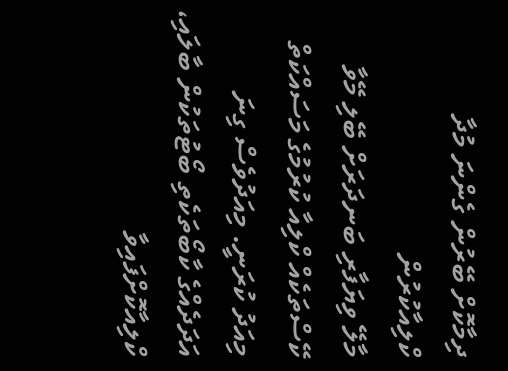ދިމާކޮށް ބޭރުން ގެންނަ މުދާ ކްލިއާކުރުން
މާލޭ ވިޔަފާރި ބަނދަރަށް ބޭލި މޭވާ ކޭސްތަކެއް ކްލިއާ ކުރުމުގެ މަސައްކަތް މިއަދު ކުރަނީ. މިއަދުވެސް ގިނަ އަދަދެއްގެ ކާބޯތަކެތި ބޯޓުތަކުން ބާލައި، ކްލިއާކޮށްފައިވާ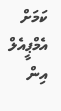ކަމަށް އެމްޕީއެލް އިން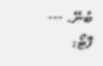ބުނޭ. --- ފޮޓޯ: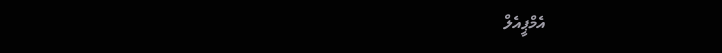އެމްޕީއެލް